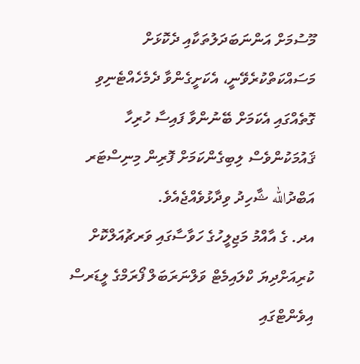މޫސުމަށް އަންނަބަދަލުތަކާއި ދެކޮޅަށް މަސައްކަތްކުރެވޭނީ، އެކަށީގެންވާ ދެމެހެއްޓެނިވި ގޮތެއްގައި އެކަމަށް ބޭނުންވާ ފައިސާ ހުރިހާ ޤައުމަކުންވެސް ލިބިގެންކަމަށް ފޮރިން މިނިސްޓަރ އަބްދުالله ޝާހިދު ވިދާޅުވެއްޖެއެވެ.
އދ. ގެ އާއްމު މަޖިލީހުގެ ހަވާސާގައި ވަރޗުއަލްކޮށް ކުރިއަށްދިޔަ ކްލައިމެޓް ވަލްނަރަބަލް ފޯރަމްގެ ލީޑަރސް އިވެންޓްގައި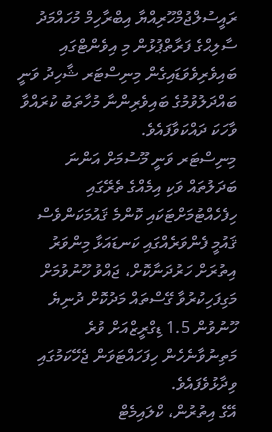ރައީސުލްޖުމްހޫރިއްޔާ އިބްރާހިމް މުހައްމަދު ސާލިޙްގެ ފަރާތްޕުޅުން މި އިވެންޓްގައި ބައިވެރިވެވަޑައިގެން މިނިސްޓަރ ޝާހިދު ވަނީ ބައްދަލުވުމުގެ ބައިވެރިންނާ މުހާތަބު ކުރައްވާ ވާހަކަ ދައްކަވާފައެވެ.
މިނިސްޓަރ ވަނީ މޫސުމަށް އަންނަ ބަދަލުތައް ވަކި އިމެއްގެ ތެރޭގައި ހިފެހެއްޓުމަށްޓަކައި ކޮންމެ ޤައުމަކަންވެސް ޤައުމީ ފެންވަރެއްގައި ކަނޑައަޅާ މިންވަރު އިތުރަށް ހަރުދަނާކޮށް، ޖައްވު ހޫނުވުމަށް މަގިފަހިކުރުވާ ގޭސްތައް މަދުކޮށް ދުނިޔެ ހޫނުވުން 1.5 ޑިގްރީޒްއަށް ވުރެ މަތިނުވާނެހެން ހިފަހައްޓަވަން ޖެހޭކަމުގައި ވިދާޅުވެފައެވެ.
އޭގެ އިތުރުން، ކްލައިމެޓް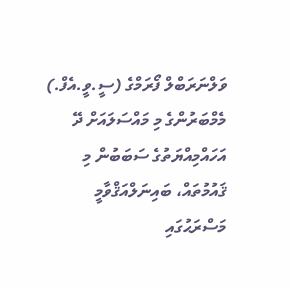ވަލްނަރަބްލް ފޯރަމްގެ (ސީ.ވީ.އެފް.) މެމްބަރުންގެ މި މައްސަލައަށް ދޭ އަހައްމިއްޔަތުގެ ސަބަބުން މި ޤައުމުތައް، ބައިނަލްއަޤްވާމީ މަސްރަޙުގައި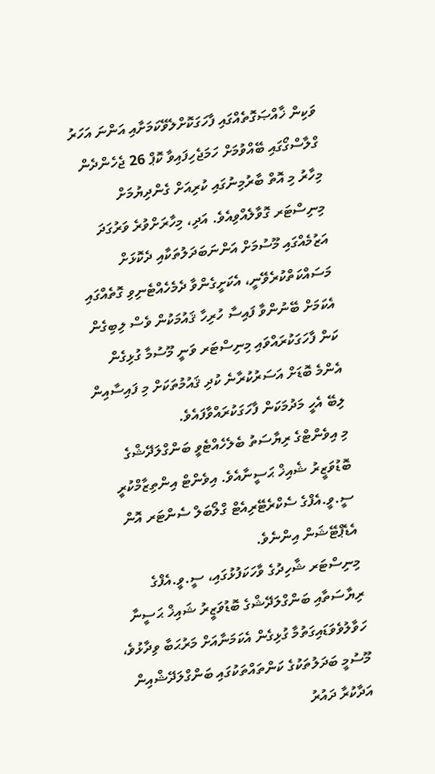ވަކިން ޚާއްޞަގޮތެއްގައި ފާހަގަކޮށްލެވޭކަމަށާއި އަންނަ އަހަރު ގްލާސްގޯގައި ބޭއްވުމަށް ހަމަޖެހިފައިވާ ކޮޕް 26 ޖެހެންދެން މިހާރު މި އޮތް ބާރުމިނުގައި ކުރިއަށް ގެންދިޔުމަށް މިނިސްޓަރ ގޮވާލެއްވިއެވެ. އަދި، މިހާރަށްވުރެ ވަރުގަދަ އަޒުމެއްގައި މޫސުމަށް އަންނަބަދަލުތަކާއި ދެކޮޅަށް މަސައްކަތްކުރެވޭނީ، އެކަށީގެންވާ ދެމެހެއްޓެނިވި ގޮތެއްގައި އެކަމަށް ބޭނުންވާ ފައިސާ ހުރިހާ ޤައުމަކުން ވެސް ލިބިގެން ކަން ފާހަގަކުރައްވައި މިނިސްޓަރ ވަނީ މޫސުމާ ގުޅިގެން އެންމެ ބޮޑަށް އަސަރުކުރާނެ ކުދި ޤައުމުތަކަށް މި ފައިސާއިން ލިބޭ އެހީ މަދުމަކަން ފާހަގަކުރައްވާފައެވެ.
މި އިވެންޓްގެ ރިޔާސަތު ބެލެހެއްޓެވީ ބަންގްލަދޭޝްގެ ބޮޑުވަޒީރު ޝެއިޚް ޙަސީނާއެވެ. އިވެންޓް އިންތިޒާމްކުރީ ސީ.ވީ.އެފްގެ ސެކްރެޓޭރިއެޓް ގްލޯބަލް ސެންޓަރ އޮން އެޑެޕްޓޭޝަން އިންނެވެ.
މިނިސްޓަރ ޝާހިދުގެ ވާހަކަފުޅުގައި، ސީ.ވީ.އެފްގެ ރިޔާސަތާއި ބަންގްލަދޭޝްގެ ބޮޑުވަޒީރު ޝައިޚް ޙަސީނާ ހަވާލުވެވަޑައިގަތުމާ ގުޅިގެން އެކަމަނާއަށް މަރުޙަބާ ވިދާޅުވެ، މޫސުމީ ބަދަލުތަކުގެ ކަންތައްތަކުގައި ބަންގްލަދޭޝްއިން އަދާކުރާ ދައުރު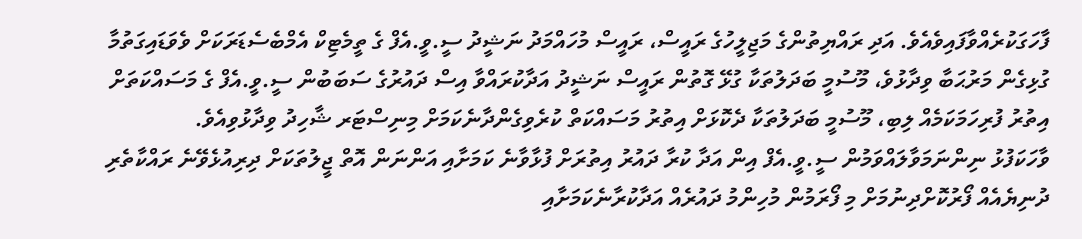ފާހަގަކުރެއްވާފައިވެއެވެ. އަދި ރައްޔިތުންގެ މަޖިލީހުގެ ރައީސް، ރައީސް މުހައްމަދު ނަޝީދު ސީ.ވީ.އެފް ގެ ތީމެޓިކް އެމްބެސެޑަރަކަށް ވެވަޑައިގަތުމާ ގުޅިގެން މަރުޙަބާ ވިދާޅުވެ، މޫސުމީ ބަދަލުތަކާ ގުޅޭ ގޮތުން ރައީސް ނަޝީދު އަދާކުރައްވާ އިސް ދައުރުގެ ސަބަބުން ސީ.ވީ.އެފް ގެ މަސައްކަތަށް އިތުރު ފުރިހަމަކަމެއް ލިބި، މޫސުމީ ބަދަލުތަކާ ދެކޮޅަށް އިތުރު މަސައްކަތް ކުރެވިގެންދާނެކަމަށް މިނިސްޓަރ ޝާހިދު ވިދާޅުވިއެވެ.
ވާހަކަފުޅު ނިންނަމަވާލައްވަމުން ސީ.ވީ.އެފް އިން އަދާ ކުރާ ދައުރު އިތުރަށް ފުޅާވާނެ ކަމަށާއި އަންނަން އޮތް ޖީލުތަކަށް ދިރިއުޅެވޭނެ ރައްކާތެރި ދުނިޔެއެއް ފޯރުކޮށްދިނުމަށް މި ފޯރަމުން މުހިންމު ދައުރެއް އަދާކުރާނެކަމަށާއި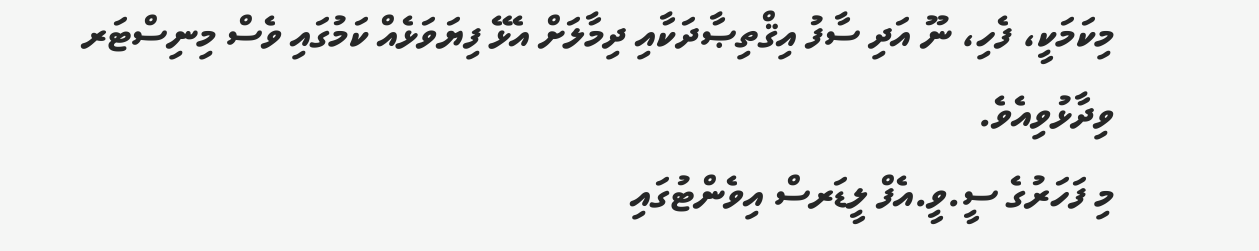މިކަމަކީ، ފެހި، ނޫ އަދި ސާފު އިޤްތިޞާދަކާއި ދިމާލަށް އެޅޭ ފިޔަވަޅެއް ކަމުގައި ވެސް މިނިސްޓަރ ވިދާޅުވިއެވެ.
މި ފަހަރުގެ ސީ.ވީ.އެފް ލީޑަރސް އިވެންޓުގައި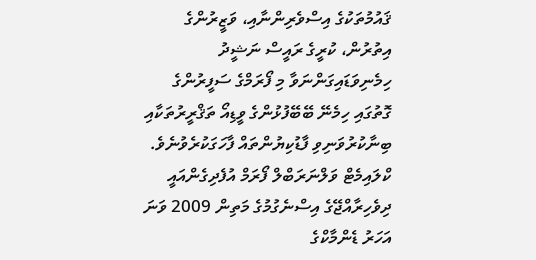ޤައުމުތަކުގެ އިސްވެރިންނާއި، ވަޒީރުންގެ އިތުރުން، ކުރީގެ ރައީސް ނަޝީދު ހިމެނިވަޑައިގަންނަވާ މި ފޯރަމްގެ ސަފީރުންގެ ގޮތުގައި ހިމެނޭ ބޭބޭފުޅުންގެ ވީޑިއޯ ތަޤްރީރުތަކާއި ބިނާކުރުވަނިވި ފާޑުކިޔުންތައް ފާހަގަކުރެވުނެވެ.
ކްލައިމެޓް ވަލްނަރަބްލް ފޯރަމް އުފެދިގެންއައީ ދިވެހިރާއްޖޭގެ އިސްނެގުމުގެ މަތިން 2009 ވަނަ އަހަރު ޑެންމާކްގެ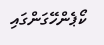ކޯޕެންހޭގަންގައި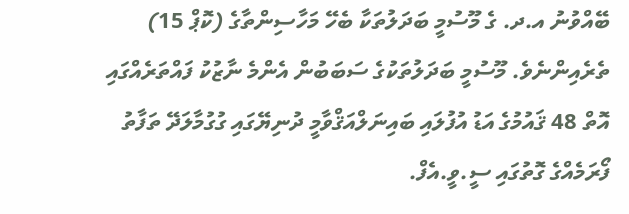ބޭއްވުނު އ.ދ. ގެ މޫސުމީ ބަދަލުތަކާ ބެހޭ މަހާސިންތާގެ (ކޮޕް 15) ތެރެއިންނެވެ. މޫސުމީ ބަދަލުތަކުގެ ސަބަބުން އެންމެ ނާޒުކު ފައްތަރެއްގައި އޮތް 48 ޤައުމުގެ އަޑު އުފުލައި ބައިނަލްއަޤްވާމީ ދުނިޔޭގައި ގުގުމާލަދޭ ތަފާތު ފޯރަމެއްގެ ގޮތުގައި ސީ.ވީ.އެފް.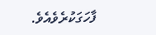ފާހަގަކުރެވެއެވެ.